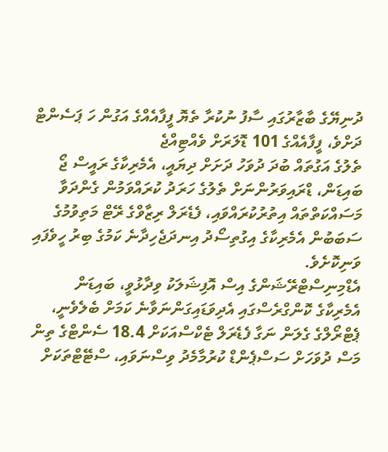ދުނިޔޭގެ ބާޒާރުގައި ސާފު ނުކުރާ ތެޔޮ ފީފާއެއްގެ އަގުން ހަ ޕަސެންޓް ދަށްވެ، ފީފާއެއްގެ 101 ޑޮލަރަށް ވެއްޓިއްޖެ
ތެލުގެ އަގުތައް ބުދަ ދުވަހު ދަށަށް ދިޔައީ، އެމެރިކާގެ ރައީސް ޖޯ ބައިޑަން، ޑްރައިވަރުންނަށް ތެލުގެ ހަރަދު ކުރައްވަމުން ގެންދަވާ މަސައްކަތްތައް އިތުރުކުރައްވައި، ފެޑެރަލް ރިޒާވްގެ ރޭޓް މަތިވުމުގެ ސަބަބުން އެމެރިކާގެ އިގުތިސޯދު އިނދަޖެހިދާނެ ކަމުގެ ބިރު ހީވެފައި ވަނިކޮށެވެ.
އެޑްމިނިސްޓްރޭޝަންގެ އިސް އޮފިޝަލަކު ވިދާޅުވީ، ބައިޑަން އެމެރިކާގެ ކޮންގްރެސްގައި އެދިވަޑައިގަންނަވާނެ ކަމަށް ބެލެވެނީ، ޕެޓްރޯލްގެ ގެލަން ނަގާ ފެޑެރަލް ޓެކްސްއަކަށް 18.4 ސެންޓްގެ ތިން މަސް ދުވަހަށް ސަސްޕެންޑް ކުރުމާމެދު ވިސްނަވައި، ސްޓޭޓްތަކަށް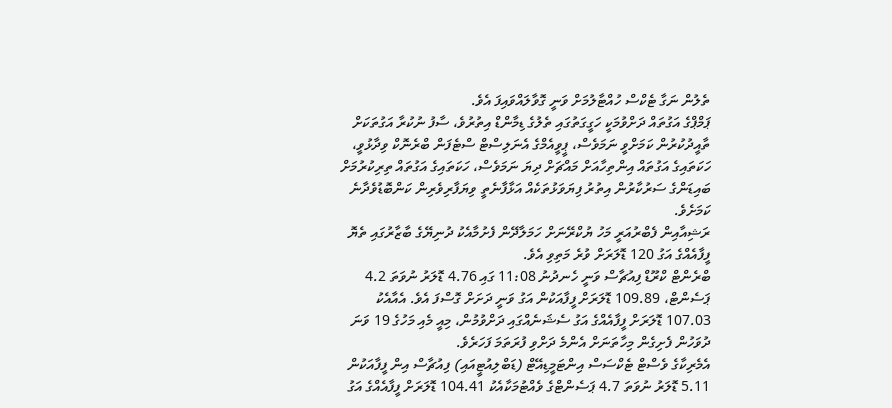ތެލުން ނަގާ ޓެކްސް ހުއްޓާލުމަށް ވަނީ ގޮވާލައްވައިފަ އެވެ.
ޕަމްޕްގެ އަގުތައް ދަށްވުމަކީ ހަގީގަތުގައި ތެލުގެ ޑިމާންޑް އިތުރުވެ، ސާފު ނުކުރާ އަގުތަކަށް ތާއީދުކުރުން ކަމަށްވީ ނަމަވެސް، ޕީވީއެމްގެ އެނަލިސްޓް ސްޓެފަން ބްރެނޮކް ވިދާޅުވީ، ހަކަތައިގެ އަގުތައް އިންތިހާއަށް މައްޗަށް ދިޔަ ނަމަވެސް، ހަކަތައިގެ އަގުތައް ތިރިކުރުމަށް ބައިޑަންގެ ސަރުކާރުން އިތުރު ފިޔަވަޅުތަކެއް އަޅާފާނެތީ ވިޔަފާރިވެރިން ކަންބޮޑުވެދާނެ ކަމަށެވެ.
ރަޝިއާއިން ފެބްރުއަރީ މަހު ޔުކްރޭނަށް ހަމަލާދޭން ފެށުމާއެކު ދުނިޔޭގެ ބާޒާރުގައި ތެޔޮ ފީފާއެއްގެ އަގު 120 ޑޮލަރަށް ވުރެ މަތިވި އެވެ.
ބްރެންޓް ކްރޫޑް ފިއުޗާސް ވަނީ ހެނދުނު 11:08 ގައި 4.76 ޑޮލަރު ނުވަތަ 4.2 ޕަސެންޓް، 109.89 ޑޮލަރަށް ފީފާއަކުން އަގު ވަނީ ދަށަށް ގޮސްފަ އެވެ. އެއާއެކު 107.03 ޑޮލަރަށް ފީފާއެއްގެ އަގު ސެޝަނެއްގައި ދަށްވުމުން، މިއީ މެއި މަހުގެ 19 ވަނަ ދުވަހުން ފެށިގެން މިހާތަނަށް އެންމެ ދަށްވި ފުރަތަމަ ފަހަރެވެ.
އެމެރިކާގެ ވެސްޓް ޓެކްސަސް އިންޓަމީޑިއޭޓް (ޑަބްލިއުޓީއައި) ފިއުޗާސް އިން ފީފާއަކުން 5.11 ޑޮލަރު ނުވަތަ 4.7 ޕަސެންޓްގެ ވެއްޓުމަކާއެކު 104.41 ޑޮލަރަށް ފީފާއެއްގެ އަގު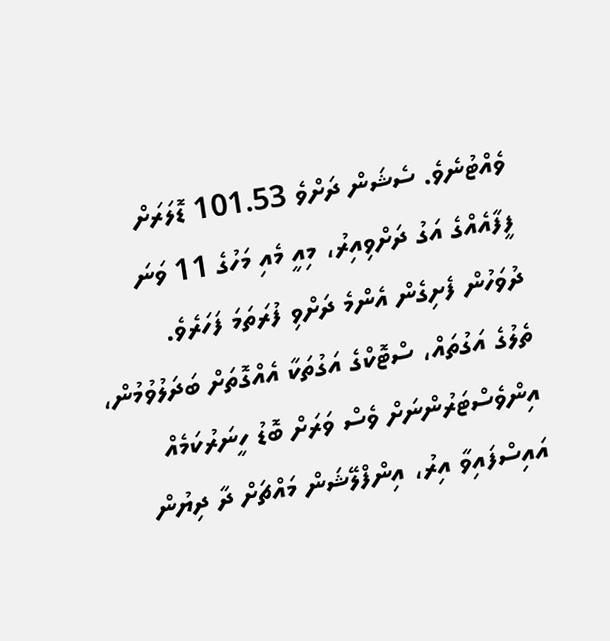ވެއްޓުނެވެ. ސެޝަން ދަށްވެ 101.53 ޑޮލަރަށް ފީފާއެއްގެ އަގު ދަށްވިއިރު، މިއީ މެއި މަހުގެ 11 ވަނަ ދުވަހުން ފެށިގެން އެންމެ ދަށްވި ފުރަތަމަ ފަހަރެވެ.
ތެލުގެ އަގުތައް، ސްޓޮކްގެ އަގުތަކާ އެއްގޮތަށް ބަދަލުވުމުން، އިންވެސްޓަރުންނަށް ވެސް ވަރަށް ބޮޑު ހީނަރުކަމެއް އައިސްފައިވާ އިރު، އިންފްލޭޝަން މައްޗަށް ދާ ދިޔުން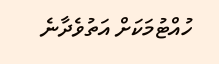ހުއްޓުމަކަށް އަތުވެދާނެ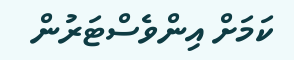ކަމަށް އިންވެސްޓަރުން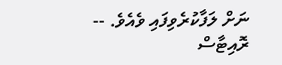ނަށް ލަފާކުރެވިފައި ވެއެވެ. -- ރޮއިޓާސް